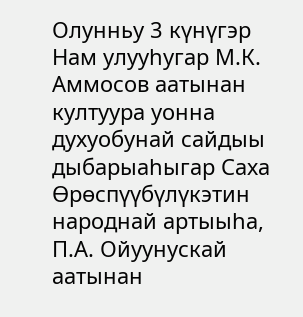Олунньу 3 күнүгэр Нам улууһугар М.К. Аммосов аатынан култуура уонна духуобунай сайдыы дыбарыаһыгар Саха Өрөспүүбүлүкэтин народнай артыыһа, П.А. Ойуунускай аатынан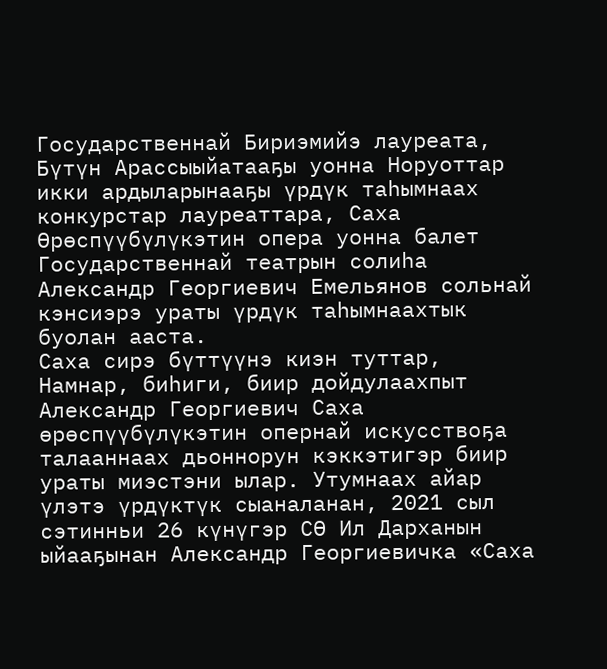Государственнай Бириэмийэ лауреата, Бүтүн Арассыыйатааҕы уонна Норуоттар икки ардыларынааҕы үрдүк таһымнаах конкурстар лауреаттара, Саха Өрөспүүбүлүкэтин опера уонна балет Государственнай театрын солиһа Александр Георгиевич Емельянов сольнай кэнсиэрэ ураты үрдүк таһымнаахтык буолан ааста.
Саха сирэ бүттүүнэ киэн туттар, Намнар, биһиги, биир дойдулаахпыт Александр Георгиевич Саха өрөспүүбүлүкэтин опернай искусствоҕа талааннаах дьоннорун кэккэтигэр биир ураты миэстэни ылар. Утумнаах айар үлэтэ үрдүктүк сыаналанан, 2021 сыл сэтинньи 26 күнүгэр СӨ Ил Дарханын ыйааҕынан Александр Георгиевичка «Саха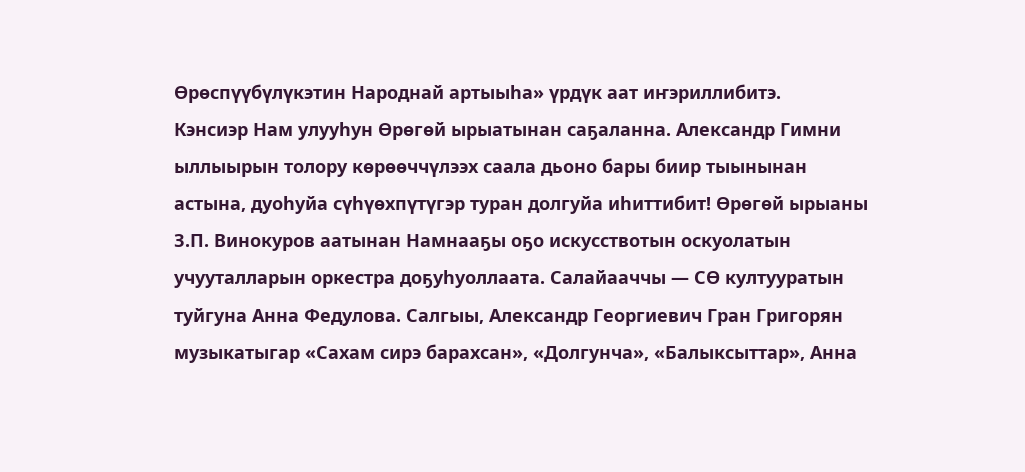Өрөспүүбүлүкэтин Народнай артыыһа» үрдүк аат иҥэриллибитэ.
Кэнсиэр Нам улууһун Өрөгөй ырыатынан саҕаланна. Александр Гимни ыллыырын толору көрөөччүлээх саала дьоно бары биир тыынынан астына, дуоһуйа сүһүөхпүтүгэр туран долгуйа иһиттибит! Өрөгөй ырыаны З.П. Винокуров аатынан Намнааҕы оҕо искусствотын оскуолатын учууталларын оркестра доҕуһуоллаата. Салайааччы — СӨ култууратын туйгуна Анна Федулова. Салгыы, Александр Георгиевич Гран Григорян музыкатыгар «Сахам сирэ барахсан», «Долгунча», «Балыксыттар», Анна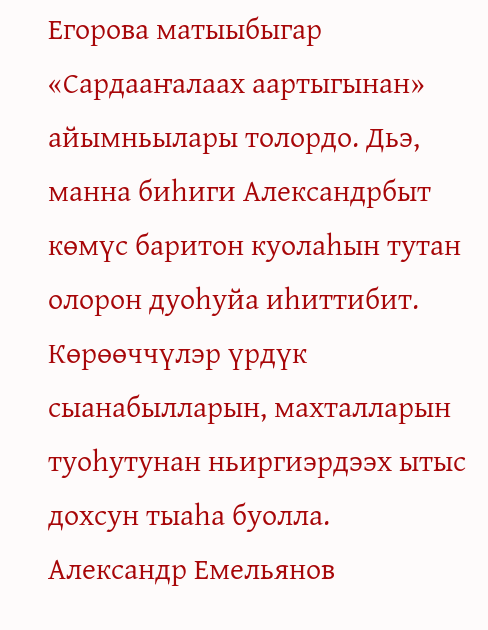Егорова матыыбыгар «Сардааҥалаах аартыгынан» айымньылары толордо. Дьэ, манна биһиги Александрбыт көмүс баритон куолаһын тутан олорон дуоһуйа иһиттибит. Көрөөччүлэр үрдүк сыанабылларын, махталларын туоһутунан ньиргиэрдээх ытыс дохсун тыаһа буолла.
Александр Емельянов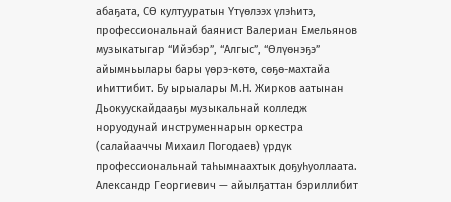абаҕата, СӨ култууратын Үтүөлээх үлэһитэ, профессиональнай баянист Валериан Емельянов музыкатыгар “Ийэбэр”, “Алгыс”, “Өлүөнэҕэ” айымньылары бары үөрэ-көтө, сөҕө-махтайа иһиттибит. Бу ырыалары М.Н. Жирков аатынан Дьокуускайдааҕы музыкальнай колледж норуодунай инструменнарын оркестра (салайааччы Михаил Погодаев) үрдүк профессиональнай таһымнаахтык доҕуһуоллаата.
Александр Георгиевич — айылҕаттан бэриллибит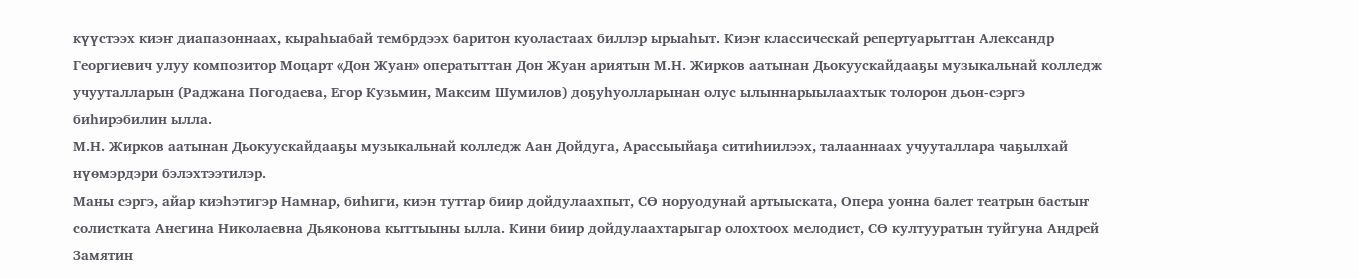күүстээх киэҥ диапазоннаах, кыраһыабай тембрдээх баритон куоластаах биллэр ырыаһыт. Киэҥ классическай репертуарыттан Александр Георгиевич улуу композитор Моцарт «Дон Жуан» оператыттан Дон Жуан ариятын М.Н. Жирков аатынан Дьокуускайдааҕы музыкальнай колледж учууталларын (Раджана Погодаева, Егор Кузьмин, Максим Шумилов) доҕуһуолларынан олус ылыннарыылаахтык толорон дьон-сэргэ биһирэбилин ылла.
М.Н. Жирков аатынан Дьокуускайдааҕы музыкальнай колледж Аан Дойдуга, Арассыыйаҕа ситиһиилээх, талааннаах учууталлара чаҕылхай нүөмэрдэри бэлэхтээтилэр.
Маны сэргэ, айар киэһэтигэр Намнар, биһиги, киэн туттар биир дойдулаахпыт, СӨ норуодунай артыыската, Опера уонна балет театрын бастыҥ солистката Анегина Николаевна Дьяконова кыттыыны ылла. Кини биир дойдулаахтарыгар олохтоох мелодист, СӨ култууратын туйгуна Андрей Замятин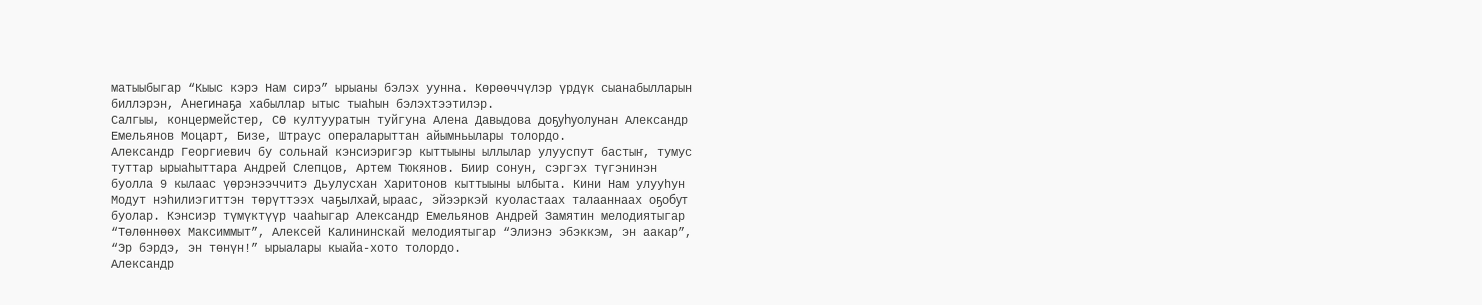матыыбыгар “Кыыс кэрэ Нам сирэ” ырыаны бэлэх уунна. Көрөөччүлэр үрдүк сыанабылларын биллэрэн, Анегинаҕа хабыллар ытыс тыаһын бэлэхтээтилэр.
Салгыы, концермейстер, СӨ култууратын туйгуна Алена Давыдова доҕуһуолунан Александр Емельянов Моцарт, Бизе, Штраус операларыттан айымньылары толордо.
Александр Георгиевич бу сольнай кэнсиэригэр кыттыыны ыллылар улууспут бастыҥ, тумус туттар ырыаһыттара Андрей Слепцов, Артем Тюкянов. Биир сонун, сэргэх түгэнинэн буолла 9 кылаас үөрэнээччитэ Дьулусхан Харитонов кыттыыны ылбыта. Кини Нам улууһун Модут нэһилиэгиттэн төрүттээх чаҕылхай, ыраас, эйээркэй куоластаах талааннаах оҕобут буолар. Кэнсиэр түмүктүүр чааһыгар Александр Емельянов Андрей Замятин мелодиятыгар “Төлөннөөх Максиммыт”, Алексей Калининскай мелодиятыгар “Элиэнэ эбэккэм, эн аакар”, “Эр бэрдэ, эн төнүн!” ырыалары кыайа-хото толордо.
Александр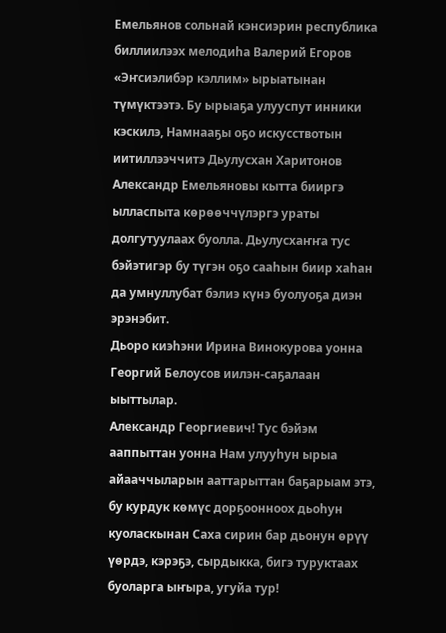Емельянов сольнай кэнсиэрин республика биллиилээх мелодиһа Валерий Егоров «Эҥсиэлибэр кэллим» ырыатынан түмүктээтэ. Бу ырыаҕа улууспут инники кэскилэ, Намнааҕы оҕо искусствотын иитиллээччитэ Дьулусхан Харитонов Александр Емельяновы кытта бииргэ ылласпыта көрөөччүлэргэ ураты долгутуулаах буолла. Дьулусхаҥҥа тус бэйэтигэр бу түгэн оҕо сааһын биир хаһан да умнуллубат бэлиэ күнэ буолуоҕа диэн эрэнэбит.
Дьоро киэһэни Ирина Винокурова уонна Георгий Белоусов иилэн-саҕалаан ыыттылар.
Александр Георгиевич! Тус бэйэм ааппыттан уонна Нам улууһун ырыа айааччыларын ааттарыттан баҕарыам этэ, бу курдук көмүс дорҕоонноох дьоһун куоласкынан Саха сирин бар дьонун өрүү үөрдэ, кэрэҕэ, сырдыкка, бигэ туруктаах буоларга ыҥыра, угуйа тур!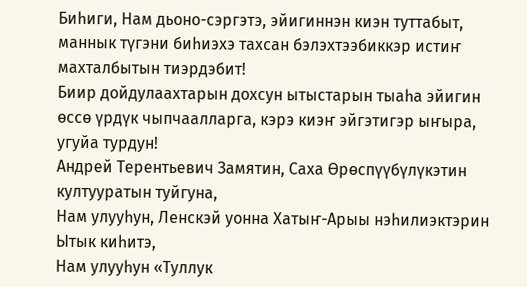Биһиги, Нам дьоно-сэргэтэ, эйигиннэн киэн туттабыт, маннык түгэни биһиэхэ тахсан бэлэхтээбиккэр истиҥ махталбытын тиэрдэбит!
Биир дойдулаахтарын дохсун ытыстарын тыаһа эйигин өссө үрдүк чыпчаалларга, кэрэ киэҥ эйгэтигэр ыҥыра, угуйа турдун!
Андрей Терентьевич Замятин, Саха Өрөспүүбүлүкэтин култууратын туйгуна,
Нам улууһун, Ленскэй уонна Хатыҥ-Арыы нэһилиэктэрин Ытык киһитэ,
Нам улууһун «Туллук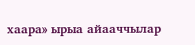хаара» ырыа айааччылар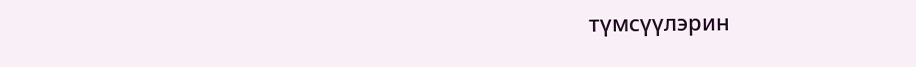түмсүүлэрин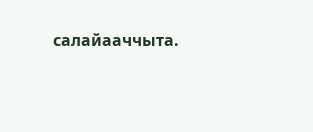салайааччыта.